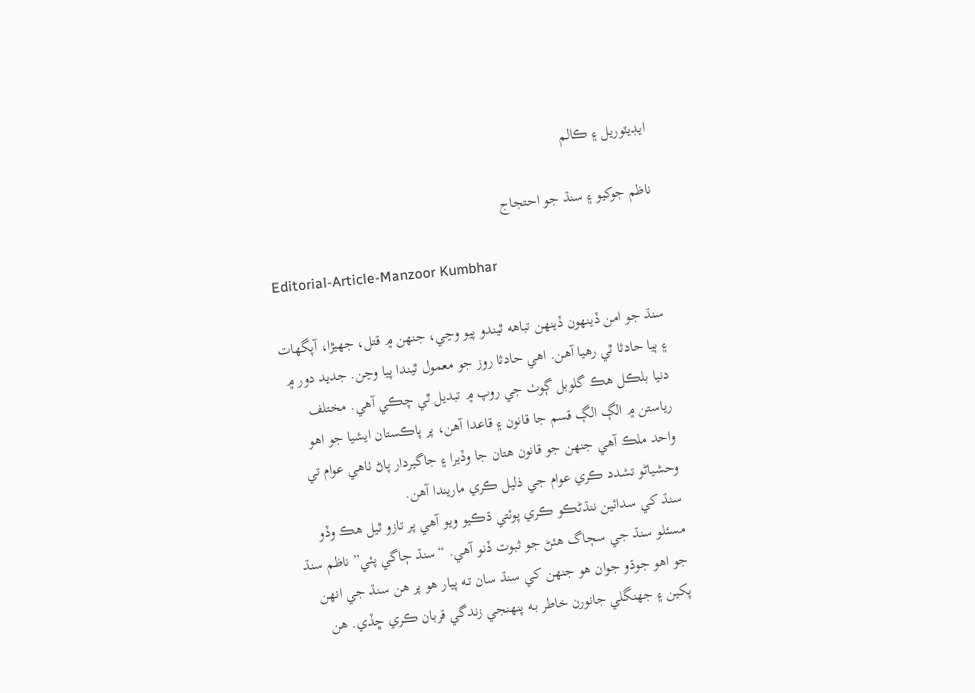ايڊيٽوريل ۽ ڪالم

ناظم جوکيو ۽ سنڌ جو احتجاج

Editorial-Article-Manzoor Kumbhar

سنڌ جو امن ڏينهون ڏينهن تباهه ٿيندو پيو وڃي، جنهن ۾ قتل، جھيڙا، آپگھات ۽ ٻيا حادثا ٿي رهيا آهن. اھي حادثا روز جو معمول ٿيندا پيا وڃن. جديد دور ۾ دنيا بلڪل ھڪ گلوبل ڳوٺ جي روپ ۾ تبديل ٿي چڪي آھي. مختلف رياستن ۾ الڳ الڳ قسم جا قانون ۽ قاعدا آهن، پر پاڪستان ايشيا جو اھو واحد ملڪ آهي جنهن جو قانون ھتان جا وڏيرا ۽ جاگيردار پاڻ ٺاھي عوام تي وحشياڻو تشدد ڪري عوام جي ذليل ڪري ماريندا آهن.
سنڌ کي سدائين ننڌڻڪو ڪري پوئتي ڌڪيو ويو آهي پر تازو ٿيل ھڪ وڏو مسئلو سنڌ جي سڄاگ ھئڻ جو ثبوت ڏنو آهي. “سنڌ ڄاگي پئي” ناظم سنڌ جو اھو جوڌو جوان ھو جنهن کي سنڌ سان تـه پيار ھو پر هن سنڌ جي انهن پکين ۽ جهنگلي جانورن خاطر بـه پنهنجي زندگي قربان ڪري ڇڏي. ھن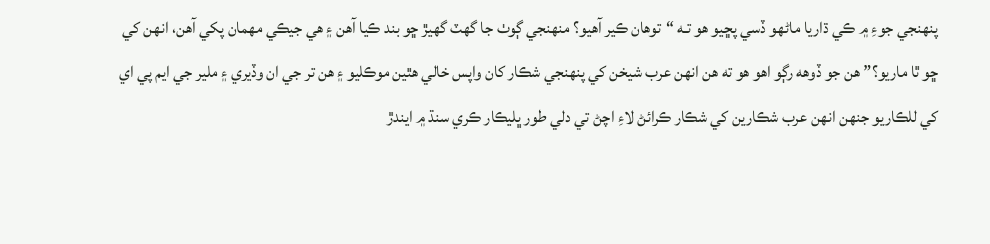پنهنجي جوءِ ۾ ڪي ڌاريا ماڻهو ڏسي پڇيو ھو تـه “توھان ڪير آهيو؟ منهنجي ڳوٺ جا گھٽ گھيڙ ڇو بند ڪيا آهن ۽ ھي جيڪي مھمان پکي آهن، انهن کي ڇو ٿا ماريو؟” هن جو ڏوهه رڳو اھو ھو ته ھن انهن عرب شيخن کي پنهنجي شڪار کان واپس خالي ھٿين موڪليو ۽ هن تر جي ان وڏيري ۽ ملير جي ايم پي اي کي للڪاريو جنهن انھن عرب شڪارين کي شڪار ڪرائڻ لاءِ اچڻ تي دلي طور ڀليڪار ڪري سنڌ ۾ ايندڙ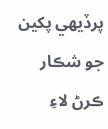پرڏيهي پکين جو شڪار ڪرڻ لاءِ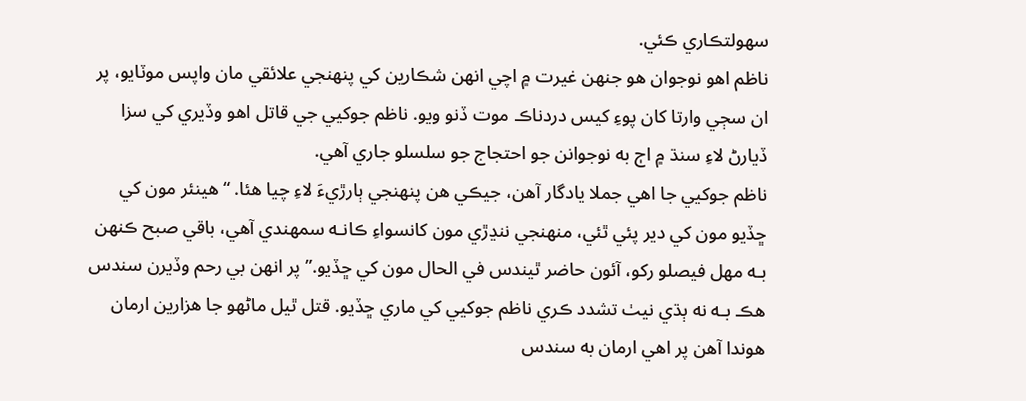سهولتڪاري ڪئي.
ناظم اھو نوجوان ھو جنهن غيرت ۾ اچي انهن شڪارين کي پنهنجي علائقي مان واپس موٽايو، پر ان سڄي وارتا کان پوءِ کيس دردناڪ موت ڏنو ويو. ناظم جوکيي جي قاتل اھو وڏيري کي سزا ڏيارڻ لاءِ سنڌ ۾ اڄ به نوجوانن جو احتجاج جو سلسلو جاري آهي.
ناظم جوکيي جا اهي جملا يادگار آهن، جيڪي هن پنهنجي ٻارڙيءَ لاءِ چيا هئا. “ھينئر مون کي ڇڏيو مون کي دير پئي ٿئي، منهنجي ننڍڙي مون کانسواءِ ڪانـه سمھندي آهي، باقي صبح ڪنهن بـه مھل فيصلو رکو، آئون حاضر ٿيندس في الحال مون کي ڇڏيو.” پر انهن بي رحم وڏيرن سندس ھڪ بـه نه ٻڌي نيٺ تشدد ڪري ناظم جوکيي کي ماري ڇڏيو. قتل ٿيل ماڻهو جا ھزارين ارمان ھوندا آهن پر اھي ارمان به سندس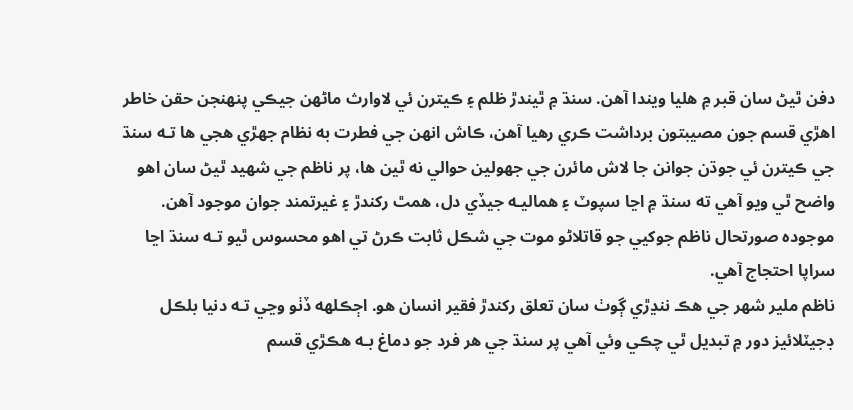دفن ٿيڻ سان قبر ۾ هليا ويندا آهن. سنڌ ۾ ٿيندڙ ظلم ۽ ڪيترن ئي لاوارث ماڻهن جيڪي پنهنجن حقن خاطر اھڙي قسم جون مصيبتون برداشت ڪري رھيا آهن، ڪاش انهن جي فطرت به نظام جهڙي ھجي ھا تـه سنڌ جي ڪيترن ئي جوڌن جوانن جا لاش مائرن جي جهولين حوالي نه ٿين ها، پر ناظم جي شھيد ٿيڻ سان اھو واضح ٿي ويو آهي ته سنڌ ۾ اڃا سپوٽ ۽ ھماليـه جيڏي دل، ھمٿ رکندڙ ۽ غيرتمند جوان موجود آهن. موجوده صورتحال ناظم جوکيي جو قاتلاڻو موت جي شڪل ثابت ڪرڻ تي اھو محسوس ٿيو تـه سنڌ اڃا سراپا احتجاج آهي.
ناظم ملير شھر جي ھڪ ننڍڙي ڳوٺ سان تعلق رکندڙ فقير انسان ھو. اڄڪلھه ڏٺو وڃي تـه دنيا بلڪل ڊجيٽلائيز دور ۾ تبديل ٿي چڪي وئي آهي پر سنڌ جي ھر فرد جو دماغ بـه ھڪڙي قسم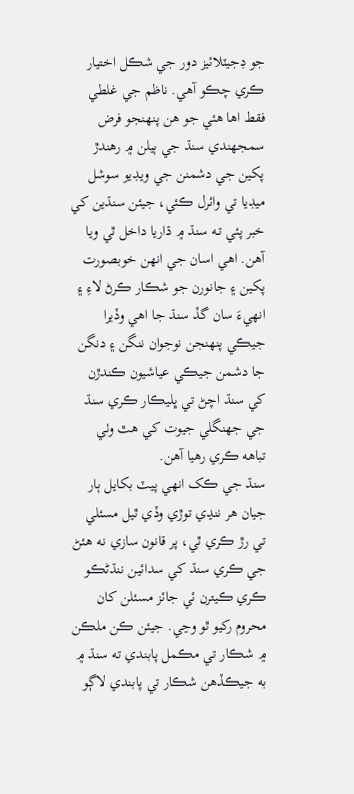جو ڊجيٽلائيز دور جي شڪل اختيار ڪري چڪو آهي. ناظم جي غلطي فقط اھا ھئي جو ھن پنهنجو فرض سمجهندي سنڌ جي ٻيلن ۾ رھندڙ پکين جي دشمنن جي ويڊيو سوشل ميڊيا تي وائرل ڪئي، جيئن سنڌين کي خبر پئي تـه سنڌ ۾ ڌاريا داخل ٿي ويا آهن. اھي اسان جي انهن خوبصورت پکين ۽ جانورن جو شڪار ڪرڻ لاءِ ۽ انھيءَ سان گڏ سنڌ جا اھي وڏيرا جيڪي پنهنجن نوجوان ننگن ۽ دنگن جا دشمن جيڪي عياشيون ڪندڙن کي سنڌ اچڻ تي ڀليڪار ڪري سنڌ جي جهنگلي جيوت کي هٿ وٺي تباهه ڪري رهيا آهن.
سنڌ جي ڪک انھي پيٽ بکايل ٻار جيان ھر ننڍي توڙي وڏي ٿيل مسئلي تي رڙ ڪري ٿي، پر قانون سازي نـه ھئڻ جي ڪري سنڌ کي سدائين ننڌڻڪو ڪري ڪيترن ئي جائز مسئلن کان محروم رکيو ٿو وڃي. جيئن ڪن ملڪن ۾ شڪار تي مڪمل پابندي ته سنڌ ۾ به جيڪڏهن شڪار تي پابندي لاڳو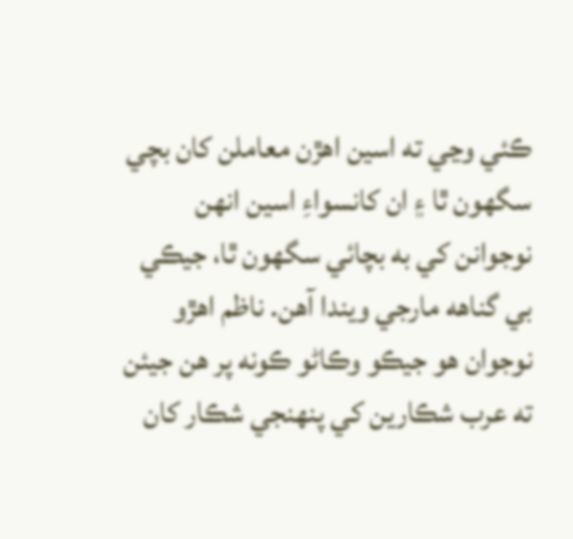ڪئي وڃي ته اسين اهڙن معاملن کان بچي سگهون ٿا ۽ ان کانسواءِ اسين انهن نوجوانن کي به بچائي سگهون ٿا، جيڪي بي گناهه مارجي ويندا آهن. ناظم اهڙو نوجوان هو جيڪو وڪاڻو ڪونه پر هن جيئن ته عرب شڪارين کي پنهنجي شڪار کان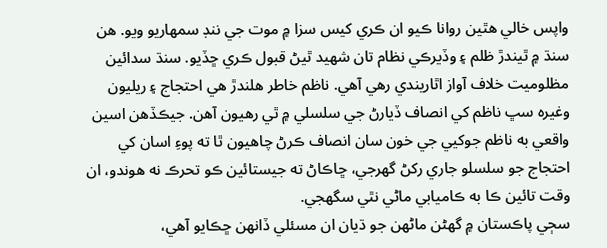واپس خالي ھٿين روانا ڪيو ان ڪري کيس سزا ۾ موت جي ننڊ سمهاريو ويو. هن سنڌ ۾ ٿيندڙ ظلم ۽ وڏيرڪي نظام تان شھيد ٿيڻ قبول ڪري ڇڏيو. سنڌ سدائين مظلوميت خلاف آواز اٿاريندي رهي آهي. ناظم خاطر ھلندڙ ھي احتجاج ۽ ريليون وغيره سڀ ناظم کي انصاف ڏيارڻ جي سلسلي ۾ ٿي رهيون آهن. جيڪڏهن اسين واقعي به ناظم جوکيي جي خون سان انصاف ڪرڻ چاهيون ٿا ته پوءِ اسان کي احتجاج جو سلسلو جاري رکڻ گهرجي، ڇاڪاڻ ته جيستائين ڪو تحرڪ نه هوندو، ان وقت تائين ڪا به ڪاميابي ماڻي نٿي سگهجي.
سڄي پاڪستان ۾ گھڻن ماڻهن جو ڌيان ان مسئلي ڏانهن ڇڪايو آهي،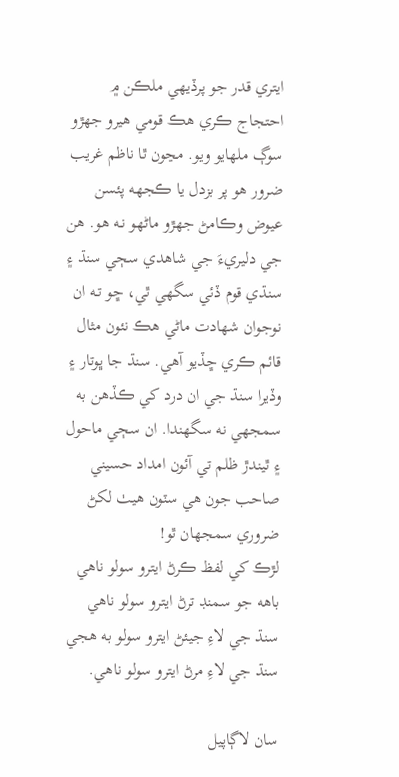ايتري قدر جو پرڏيھي ملڪن ۾ احتجاج ڪري ھڪ قومي ھيرو جھڙو سوڳ ملهايو ويو. مڃون ٿا ناظم غريب ضرور ھو پر بزدل يا ڪجھه پئسن عيوض وڪامڻ جھڙو ماڻهو نـه ھو. ھن جي دليريءَ جي شاهدي سڄي سنڌ ۽ سنڌي قوم ڏئي سگھي ٿي، ڇو تـه ان نوجوان شھادت ماڻي هڪ نئون مثال قائم ڪري ڇڏيو آهي. سنڌ جا ڀوتار ۽ وڏيرا سنڌ جي ان درد کي ڪڏهن به سمجهي نه سگهندا. ان سڄي ماحول ۽ ٿيندڙ ظلم تي آئون امداد حسيني صاحب جون ھي سٽون ھيٺ لکڻ ضروري سمجھان ٿو!
لڙڪ کي لفظ ڪرڻ ايترو سولو ناهي
باهه جو سمنڊ ترڻ ايترو سولو ناهي
سنڌ جي لاءِ جيئڻ ايترو سولو به ھجي
سنڌ جي لاءِ مرڻ ايترو سولو ناهي.

سان لاڳاپيل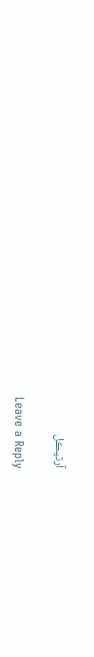آرٽيڪل

Leave a Reply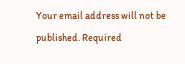Your email address will not be published. Required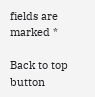fields are marked *

Back to top button